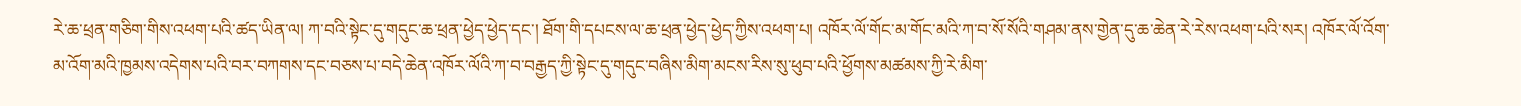རེ་ཆ་ཕྲན་གཅིག་གིས་འཕག་པའི་ཚད་ཡིན་ལ། ཀ་བའི་སྟེང་དུ་གདུང་ཆ་ཕྲན་ཕྱེད་ཕྱེད་དང་། ཐོག་གི་དཔངས་ལ་ཆ་ཕྲན་ཕྱེད་ཕྱེད་ཀྱིས་འཕག་པ། འཁོར་ལོ་གོང་མ་གོང་མའི་ཀ་བ་སོ་སོའི་གཤམ་ནས་གྱེན་དུ་ཆ་ཆེན་རེ་རེས་འཕག་པའི་སར། འཁོར་ལོ་འོག་མ་འོག་མའི་ཁྱམས་འདེགས་པའི་བར་བཀགས་དང་བཅས་པ་བདེ་ཆེན་འཁོར་ལོའི་ཀ་བ་བརྒྱད་ཀྱི་སྟེང་དུ་གདུང་བཞིས་མིག་མངས་རིས་སུ་ཕུབ་པའི་ཕྱོགས་མཚམས་ཀྱི་རེ་མིག་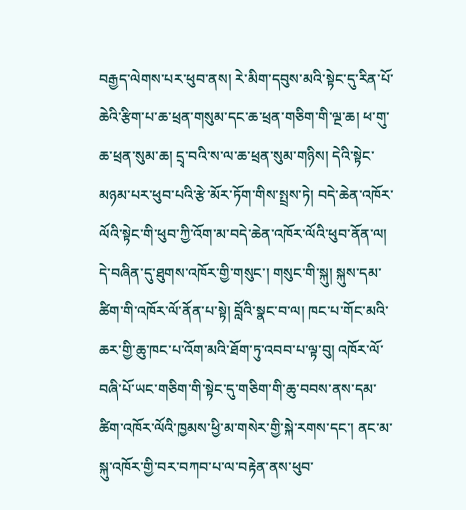བརྒྱད་ལེགས་པར་ཕུབ་ནས། རེ་མིག་དབུས་མའི་སྟེང་དུ་རིན་པོ་ཆེའི་རྩིག་པ་ཆ་ཕྲན་གསུམ་དང་ཆ་ཕྲན་གཅིག་གི་ལྔ་ཆ། ཕ་གུ་ཆ་ཕྲན་སུམ་ཆ། དྲྭ་བའི་ས་ལ་ཆ་ཕྲན་སུམ་གཉིས། དེའི་སྟེང་མཉམ་པར་ཕུབ་པའི་རྩེ་མོར་ཏོག་གིས་སྤྲས་ཏེ། བདེ་ཆེན་འཁོར་ལོའི་སྟེང་གི་ཕུབ་ཀྱི་འོག་མ་བདེ་ཆེན་འཁོར་ལོའི་ཕུབ་ནོན་ལ། དེ་བཞིན་དུ་ཐུགས་འཁོར་གྱི་གསུང་། གསུང་གི་སྐུ། སྐུས་དམ་ཚིག་གི་འཁོར་ལོ་ནོན་པ་སྟེ། བློའི་སྣང་བ་ལ། ཁང་པ་གོང་མའི་ཆར་གྱི་ཆུ་ཁང་པ་འོག་མའི་ཐོག་ཏུ་འབབ་པ་ལྟ་བུ། འཁོར་ལོ་བཞི་པོ་ཡང་གཅིག་གི་སྟེང་དུ་གཅིག་གི་ཆུ་བབས་ནས་དམ་ཚིག་འཁོར་ལོའི་ཁྱམས་ཕྱི་མ་གསེར་གྱི་སྐེ་རགས་དང་། ནང་མ་སྐུ་འཁོར་གྱི་བར་བཀབ་པ་ལ་བརྟེན་ནས་ཕུབ་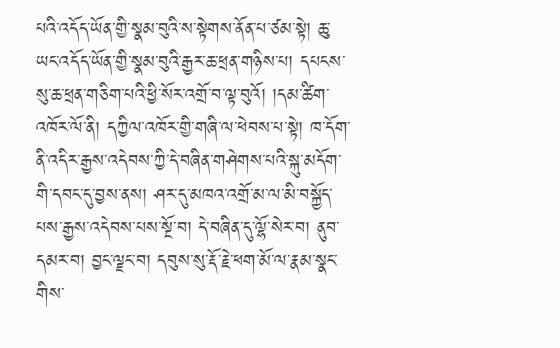པའི་འདོད་ཡོན་གྱི་སྣམ་བུའི་ས་སྟེགས་ནོན་པ་ཙམ་སྟེ། ཆུ་ཡང་འདོད་ཡོན་གྱི་སྣམ་བུའི་རྒྱར་ཆ་ཕྲན་གཉིས་པ། དཔངས་སུ་ཆ་ཕྲན་གཅིག་པའི་ཕྱི་སོར་འགྲོ་བ་ལྟ་བུའོ། །དམ་ཚིག་འཁོར་ལོ་ནི། དཀྱིལ་འཁོར་གྱི་གཞི་ལ་ཕེབས་པ་སྟེ། ཁ་དོག་ནི་འདིར་རྒྱས་འདེབས་ཀྱི་དེ་བཞིན་གཤེགས་པའི་སྐུ་མདོག་གི་དབང་དུ་བྱས་ནས། ཤར་དུ་མཁའ་འགྲོ་མ་ལ་མི་བསྐྱོད་པས་རྒྱས་འདེབས་པས་སྔོ་བ། དེ་བཞིན་དུ་ལྷོ་སེར་བ། ནུབ་དམར་བ། བྱང་ལྗང་བ། དབུས་སུ་རྡོ་རྗེ་ཕག་མོ་ལ་རྣམ་སྣང་གིས་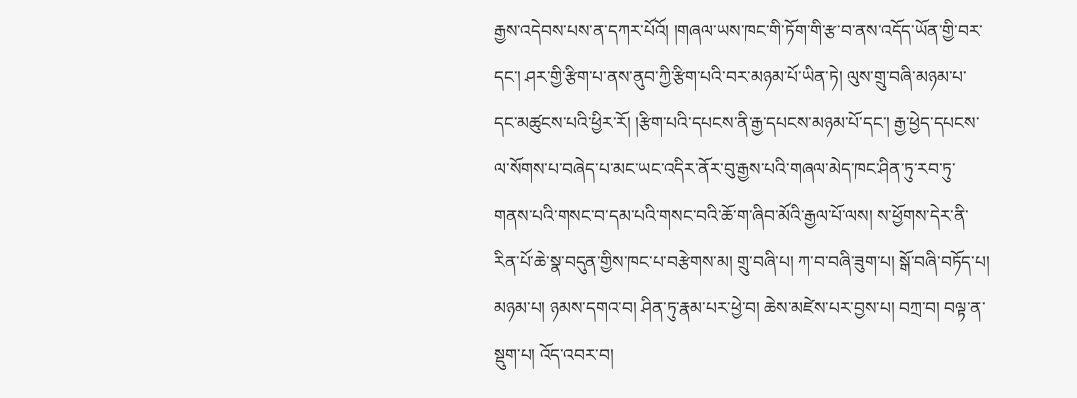རྒྱས་འདེབས་པས་ན་དཀར་པོའོ། །གཞལ་ཡས་ཁང་གི་ཏོག་གི་རྩ་བ་ནས་འདོད་ཡོན་གྱི་བར་དང་། ཤར་གྱི་རྩིག་པ་ནས་ནུབ་ཀྱི་རྩིག་པའི་བར་མཉམ་པོ་ཡིན་ཏེ། ལུས་གྲུ་བཞི་མཉམ་པ་དང་མཚུངས་པའི་ཕྱིར་རོ། །རྩིག་པའི་དཔངས་ནི་རྒྱ་དཔངས་མཉམ་པོ་དང་། རྒྱ་ཕྱེད་དཔངས་ལ་སོགས་པ་བཞེད་པ་མང་ཡང་འདིར་ནོར་བུ་རྒྱས་པའི་གཞལ་མེད་ཁང་ཤིན་ཏུ་རབ་ཏུ་གནས་པའི་གསང་བ་དམ་པའི་གསང་བའི་ཆོ་ག་ཞིབ་མོའི་རྒྱལ་པོ་ལས། ས་ཕྱོགས་དེར་ནི་རིན་པོ་ཆེ་སྣ་བདུན་གྱིས་ཁང་པ་བརྩེགས་མ། གྲུ་བཞི་པ། ཀ་བ་བཞི་ཟུག་པ། སྒོ་བཞི་བཏོད་པ། མཉམ་པ། ཉམས་དགའ་བ། ཤིན་ཏུ་རྣམ་པར་ཕྱེ་བ། ཆེས་མཛེས་པར་བྱས་པ། བཀྲ་བ། བལྟ་ན་སྡུག་པ། འོད་འབར་བ།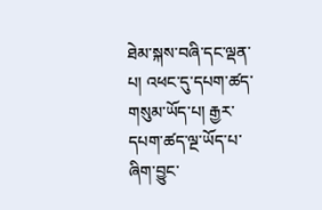ཐེམ་སྐས་བཞི་དང་ལྡན་པ། འཕང་དུ་དཔག་ཚད་གསུམ་ཡོད་པ། རྒྱར་དཔག་ཚད་ལྔ་ཡོད་པ་ཞིག་བྱུང་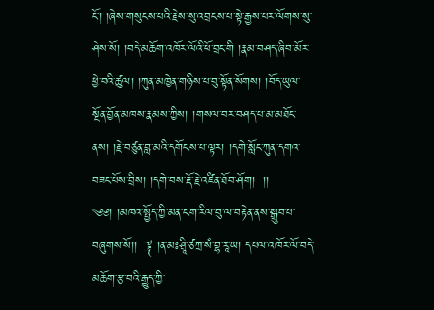ངོ་། །ཞེས་གསུངས་པའི་རྗེས་སུ་འབྲངས་པ་སྟེ་རྒྱས་པར་ལོགས་སུ་ཤེས་སོ། །བདེ་མཆོག་འཁོར་ལོའི་ཕོ་བྲང་གི །རྣམ་བཤད་ཞིབ་མོར་ཕྱེ་བའི་ཚུལ། །ཀུན་མཁྱེན་གཉིས་པ་བུ་སྟོན་སོགས། །བོད་ཡུལ་སྔོན་བྱོན་མཁས་རྣམས་ཀྱིས། །གསལ་བར་བཤད་པ་མ་མཐོང་ནས། །རྗེ་བཙུན་བླ་མའི་དགོངས་པ་ལྟར། །དགེ་སློང་ཀུན་དགའ་བཟང་པོས་བྲིས། །དགེ་བས་རྡོ་རྗེ་འཛིན་ཐོབ་ཤོག།  །། ༄༅། །མཁའ་སྤྱོད་ཀྱི་མན་ངག་རིལ་བུ་ལ་བརྟེན་ནས་སྒྲུབ་པ་བཞུགས་སོ།།  ༈ །ན་མཿཤྲཱི་ཙཀྲ་སཾ་བྷ་རཱ་ཡ། དཔལ་འཁོར་ལོ་བདེ་མཆོག་རྩ་བའི་རྒྱུད་ཀྱི་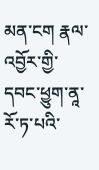མན་ངག རྣལ་འབྱོར་གྱི་དབང་ཕྱུག་ནཱ་རོ་ཏ་པའི་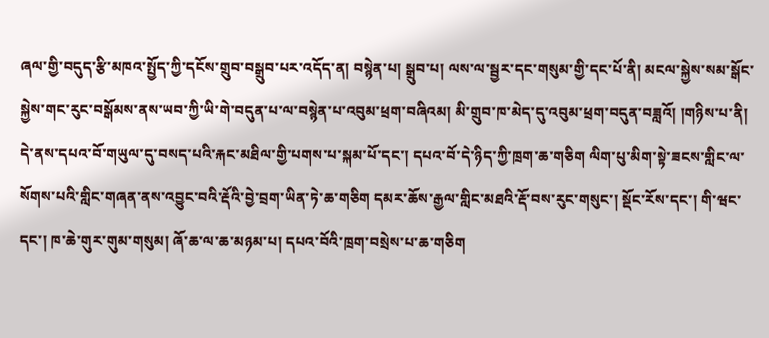ཞལ་གྱི་བདུད་རྩི་མཁའ་སྤྱོད་ཀྱི་དངོས་གྲུབ་བསྒྲུབ་པར་འདོད་ན། བསྙེན་པ། སྒྲུབ་པ། ལས་ལ་སྦྱར་དང་གསུམ་གྱི་དང་པོ་ནི། མངལ་སྐྱེས་སམ་སྒོང་སྐྱེས་གང་རུང་བསྒོམས་ནས་ཡབ་ཀྱི་ཡི་གེ་བདུན་པ་ལ་བསྙེན་པ་འབུམ་ཕྲག་བཞིའམ། མི་གྲུབ་ཁ་མེད་དུ་འབུམ་ཕྲག་བདུན་བཟླའོ། །གཉིས་པ་ནི། དེ་ནས་དཔའ་བོ་གཡུལ་དུ་བསད་པའི་རྐང་མཐིལ་གྱི་པགས་པ་སྐམ་པོ་དང་། དཔའ་བོ་དེ་ཉིད་ཀྱི་ཁྲག་ཆ་གཅིག ལིག་པུ་མིག་སྟེ་ཟངས་གླིང་ལ་སོགས་པའི་གླིང་གཞན་ནས་འབྱུང་བའི་རྡོའི་བྱེ་བྲག་ཡིན་ཏེ་ཆ་གཅིག དམར་ཆོས་རྒྱལ་གླིང་མཐའི་རྡོ་བས་རུང་གསུང་། སྡོང་རོས་དང་། གི་ཝང་དང་། ཁ་ཆེ་གུར་གུམ་གསུམ། ཞོ་ཆ་ལ་ཆ་མཉམ་པ། དཔའ་བོའི་ཁྲག་བསྲེས་པ་ཆ་གཅིག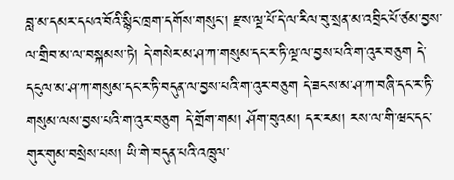བླ་མ་དམར་དཔའ་བོའི་སྙིང་ཁྲག་དགོས་གསུང་། རྫས་ལྔ་པོ་དེ་ལ་རིལ་བུ་སྲན་མ་འབྲིང་པོ་ཙམ་བྱས་ལ་གྲིབ་མ་ལ་བསྐམས་ཏེ། དེ་གསེར་མ་ཤ་ཀ་གསུམ་དང་ར་ཏི་ལྔ་ལ་བྱས་པའི་ག་འུར་བཅུག དེ་དངུལ་མ་ཤ་ཀ་གསུམ་དང་ར་ཏི་བདུན་ལ་བྱས་པའི་ག་འུར་བཅུག དེ་ཟངས་མ་ཤ་ཀ་བཞི་དང་ར་ཏི་གསུམ་ལས་བྱས་པའི་ག་འུར་བཅུག དེ་གྲོག་གམ། ཤོག་བུའམ། དར་རམ། རས་ལ་གི་ཝང་དང་གུར་གུམ་བསྲེས་པས། ཡི་གེ་བདུན་པའི་འཁྲུལ་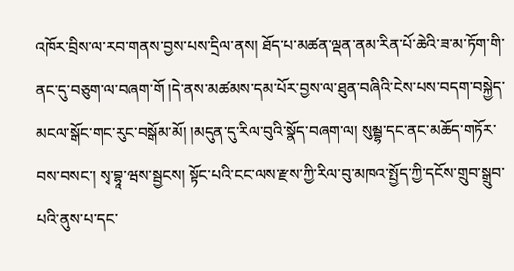འཁོར་བྲིས་ལ་རབ་གནས་བྱས་པས་དྲིལ་ནས། ཐོད་པ་མཚན་ལྡན་ནམ་རིན་པོ་ཆེའི་ཟ་མ་ཏོག་གི་ནང་དུ་བཅུག་ལ་བཞག་གོ །དེ་ནས་མཚམས་དམ་པོར་བྱས་ལ་ཐུན་བཞིའི་ངེས་པས་བདག་བསྐྱེད་མངལ་སྒོང་གང་རུང་བསྒོམ་མོ། །མདུན་དུ་རིལ་བུའི་སྣོད་བཞག་ལ། སུམྦྷ་དང་ནང་མཆོད་གཏོར་བས་བསང་། སྭ་བྷཱ་ཝས་སྦྱངས། སྟོང་པའི་ངང་ལས་རྫས་ཀྱི་རིལ་བུ་མཁའ་སྤྱོད་ཀྱི་དངོས་གྲུབ་སྒྲུབ་པའི་ནུས་པ་དང་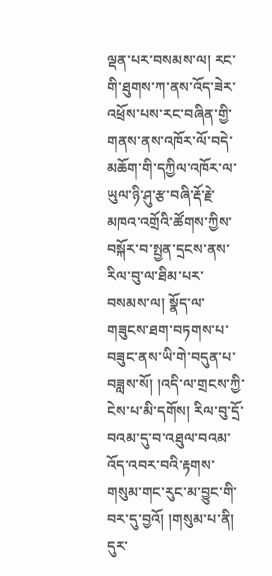ལྡན་པར་བསམས་ལ། རང་གི་ཐུགས་ཀ་ནས་འོད་ཟེར་འཕྲོས་པས་རང་བཞིན་གྱི་གནས་ནས་འཁོར་ལོ་བདེ་མཆོག་གི་དཀྱིལ་འཁོར་ལ་ཡུལ་ཉི་ཤུ་རྩ་བཞི་རྡོ་རྗེ་མཁའ་འགྲོའི་ཚོགས་ཀྱིས་བསྐོར་བ་སྤྱན་དྲངས་ནས་རིལ་བུ་ལ་ཐིམ་པར་བསམས་ལ། སྣོད་ལ་གཟུངས་ཐག་བཏགས་པ་བཟུང་ནས་ཡི་གེ་བདུན་པ་བཟླས་སོ། །འདི་ལ་གྲངས་ཀྱི་ངེས་པ་མི་དགོས། རིལ་བུ་དྲོ་བའམ་དུ་བ་འཐུལ་བའམ་འོད་འབར་བའི་རྟགས་གསུམ་གང་རུང་མ་བྱུང་གི་བར་དུ་བྱའོ། །གསུམ་པ་ནི། དུར་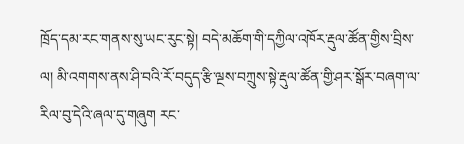ཁྲོད་དམ་རང་གནས་སུ་ཡང་རུང་སྟེ། བདེ་མཆོག་གི་དཀྱིལ་འཁོར་རྡུལ་ཚོན་གྱིས་བྲིས་ལ། མི་འགགས་ནས་ཤི་བའི་རོ་བདུད་རྩི་ལྔས་བཀྲུས་སྟེ་རྡུལ་ཚོན་གྱི་ཤར་སྒོར་བཞག་ལ་རིལ་བུ་དེའི་ཞལ་དུ་གཞུག རང་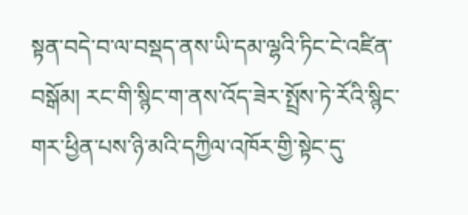སྟན་བདེ་བ་ལ་བསྡད་ནས་ཡི་དམ་ལྷའི་ཏིང་ངེ་འཛིན་བསྒོམ། རང་གི་སྙིང་ག་ནས་འོད་ཟེར་སྤྲོས་ཏེ་རོའི་སྙིང་གར་ཕྱིན་པས་ཉི་མའི་དཀྱིལ་འཁོར་གྱི་སྟེང་དུ་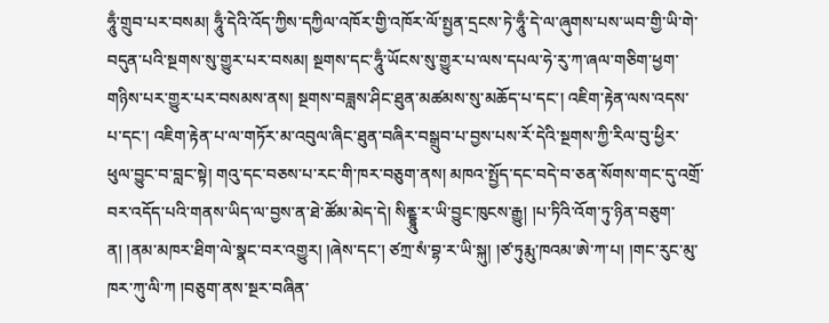ཧཱུྃ་གྲུབ་པར་བསམ། ཧཱུྃ་དེའི་འོད་ཀྱིས་དཀྱིལ་འཁོར་གྱི་འཁོར་ལོ་སྤྱན་དྲངས་ཏེ་ཧཱུྃ་དེ་ལ་ཞུགས་པས་ཡབ་གྱི་ཡི་གེ་བདུན་པའི་སྔགས་སུ་གྱུར་པར་བསམ། སྔགས་དང་ཧཱུྃ་ཡོངས་སུ་གྱུར་པ་ལས་དཔལ་ཧེ་རུ་ཀ་ཞལ་གཅིག་ཕྱག་གཉིས་པར་གྱུར་པར་བསམས་ནས། སྔགས་བཟླས་ཤིང་ཐུན་མཚམས་སུ་མཆོད་པ་དང་། འཇིག་རྟེན་ལས་འདས་པ་དང་། འཇིག་རྟེན་པ་ལ་གཏོར་མ་འབུལ་ཞིང་ཐུན་བཞིར་བསྒྲུབ་པ་བྱས་པས་རོ་དེའི་སྔགས་ཀྱི་རིལ་བུ་ཕྱིར་ཕུལ་བྱུང་བ་བླང་སྟེ། གའུ་དང་བཅས་པ་རང་གི་ཁར་བཅུག་ནས། མཁའ་སྤྱོད་དང་བདེ་བ་ཅན་སོགས་གང་དུ་འགྲོ་བར་འདོད་པའི་གནས་ཡིད་ལ་བྱས་ན་ཐེ་ཚོམ་མེད་དེ། སིནྡྷཱུ་ར་ཡི་བྱུང་ཁུངས་རྒྱུ། །པ་ཏིའི་འོག་ཏུ་ཉིན་བཅུག་ན། །ནམ་མཁར་ཐིག་ལེ་སྣང་བར་འགྱུར། །ཞེས་དང་། ཙཀྲ་སཾ་བྷ་ར་ཡི་སྐུ། །ཙ་ཏུརྨུ་ཁའམ་ཨེ་ཀ་པ། །གང་རུང་མུ་ཁར་ཀུ་ལི་ཀ །བཅུག་ནས་སྔར་བཞིན་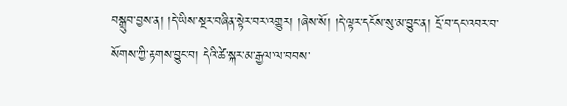བསྒྲུབ་བྱས་ན། །དེ་ཡིས་སྔར་བཞིན་སྟེར་བར་འགྱུར། །ཞེས་སོ། །དེ་ལྟར་དངོས་སུ་མ་བྱུང་ན། དྲོ་བ་དང་འབར་བ་སོགས་ཀྱི་རྟགས་བྱུང་བ། དེའི་ཚེ་སྐར་མ་རྒྱལ་ལ་བབས་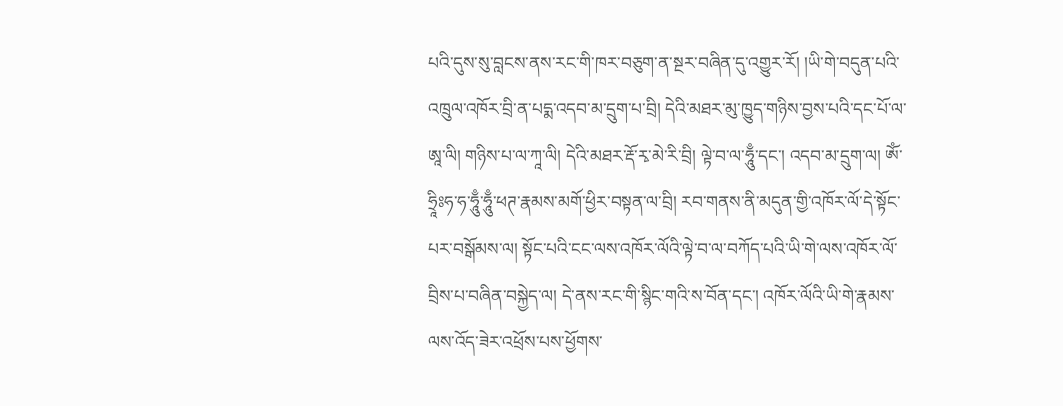པའི་དུས་སུ་བླངས་ནས་རང་གི་ཁར་བཅུག་ན་སྔར་བཞིན་དུ་འགྱུར་རོ། །ཡི་གེ་བདུན་པའི་འཁྲུལ་འཁོར་བྲི་ན་པདྨ་འདབ་མ་དྲུག་པ་བྲི། དེའི་མཐར་མུ་ཁྱུད་གཉིས་བྱས་པའི་དང་པོ་ལ་ཨཱ་ལི། གཉིས་པ་ལ་ཀཱ་ལི། དེའི་མཐར་རྡོ་རྭ་མེ་རི་བྲི། ལྟེ་བ་ལ་ཧཱུྃ་དང་། འདབ་མ་དྲུག་ལ། ཨོཾ་ཧྲཱིཿཧ་ཧ་ཧཱུྃ་ཧཱུྃ་ཕཊ་རྣམས་མགོ་ཕྱིར་བསྟན་ལ་བྲི། རབ་གནས་ནི་མདུན་གྱི་འཁོར་ལོ་དེ་སྟོང་པར་བསྒོམས་ལ། སྟོང་པའི་ངང་ལས་འཁོར་ལོའི་ལྟེ་བ་ལ་བཀོད་པའི་ཡི་གེ་ལས་འཁོར་ལོ་བྲིས་པ་བཞིན་བསྐྱེད་ལ། དེ་ནས་རང་གི་སྙིང་གའི་ས་བོན་དང་། འཁོར་ལོའི་ཡི་གེ་རྣམས་ལས་འོད་ཟེར་འཕྲོས་པས་ཕྱོགས་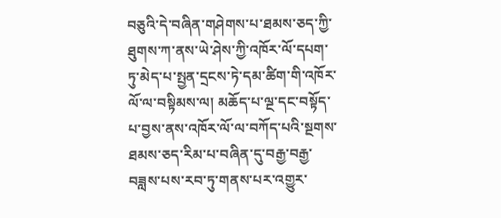བཅུའི་དེ་བཞིན་གཤེགས་པ་ཐམས་ཅད་ཀྱི་ཐུགས་ཀ་ནས་ཡེ་ཤེས་ཀྱི་འཁོར་ལོ་དཔག་ཏུ་མེད་པ་སྤྱན་དྲངས་ཏེ་དམ་ཚིག་གི་འཁོར་ལོ་ལ་བསྟིམས་ལ། མཆོད་པ་ལྔ་དང་བསྟོད་པ་བྱས་ནས་འཁོར་ལོ་ལ་བཀོད་པའི་སྔགས་ཐམས་ཅད་རིམ་པ་བཞིན་དུ་བརྒྱ་བརྒྱ་བཟླས་པས་རབ་ཏུ་གནས་པར་འགྱུར་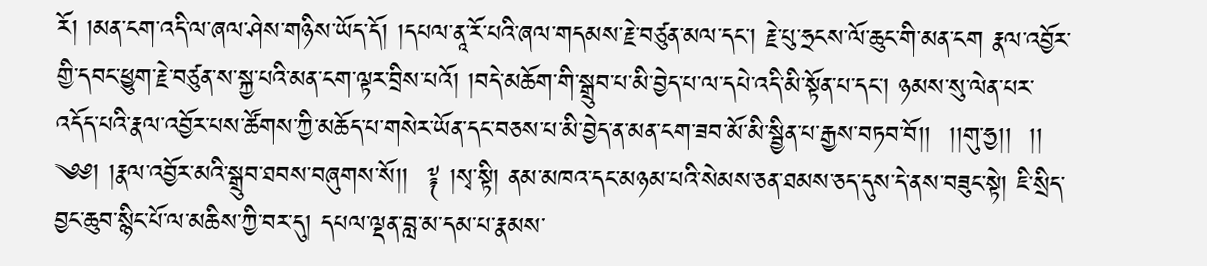རོ། །མན་ངག་འདི་ལ་ཞལ་ཤེས་གཉིས་ཡོད་དོ། །དཔལ་ནཱ་རོ་པའི་ཞལ་གདམས་རྗེ་བཙུན་མལ་དང་། རྗེ་པུ་ཧྲངས་ལོ་ཆུང་གི་མན་ངག རྣལ་འབྱོར་གྱི་དབང་ཕྱུག་རྗེ་བཙུན་ས་སྐྱ་པའི་མན་ངག་ལྟར་བྲིས་པའོ། །བདེ་མཆོག་གི་སྒྲུབ་པ་མི་བྱེད་པ་ལ་དཔེ་འདི་མི་སྟོན་པ་དང་། ཉམས་སུ་ལེན་པར་འདོད་པའི་རྣལ་འབྱོར་པས་ཚོགས་ཀྱི་མཆོད་པ་གསེར་ཡོན་དང་བཅས་པ་མི་བྱེད་ན་མན་ངག་ཟབ་མོ་མི་སྦྱིན་པ་རྒྱས་བཏབ་བོ།།  །།གུ་ཧྱ།།  །།  ༄༅། །རྣལ་འབྱོར་མའི་སྒྲུབ་ཐབས་བཞུགས་སོ།།  ༈ །སྭ་སྟི། ནམ་མཁའ་དང་མཉམ་པའི་སེམས་ཅན་ཐམས་ཅད་དུས་དེ་ནས་བཟུང་སྟེ། ཇི་སྲིད་བྱང་ཆུབ་སྙིང་པོ་ལ་མཆིས་ཀྱི་བར་དུ། དཔལ་ལྡན་བླ་མ་དམ་པ་རྣམས་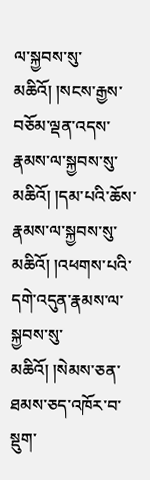ལ་སྐྱབས་སུ་མཆིའོ། །སངས་རྒྱས་བཅོམ་ལྡན་འདས་རྣམས་ལ་སྐྱབས་སུ་མཆིའོ། །དམ་པའི་ཆོས་རྣམས་ལ་སྐྱབས་སུ་མཆིའོ། །འཕགས་པའི་དགེ་འདུན་རྣམས་ལ་སྐྱབས་སུ་མཆིའོ། །སེམས་ཅན་ཐམས་ཅད་འཁོར་བ་སྡུག་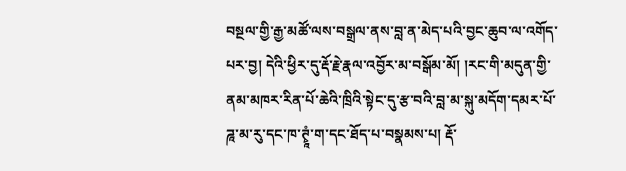བསྔལ་གྱི་རྒྱ་མཚོ་ལས་བསྒྲལ་ནས་བླ་ན་མེད་པའི་བྱང་ཆུབ་ལ་འགོད་པར་བྱ། དེའི་ཕྱིར་དུ་རྡོ་རྗེ་རྣལ་འབྱོར་མ་བསྒོམ་མོ། །རང་གི་མདུན་གྱི་ནམ་མཁར་རིན་པོ་ཆེའི་ཁྲིའི་སྟེང་དུ་རྩ་བའི་བླ་མ་སྐུ་མདོག་དམར་པོ་ཌཱ་མ་རུ་དང་ཁ་ཊྭཱཾ་ག་དང་ཐོད་པ་བསྣམས་པ། རྡོ་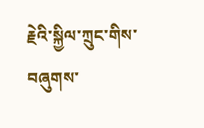རྗེའི་སྐྱིལ་ཀྲུང་གིས་བཞུགས་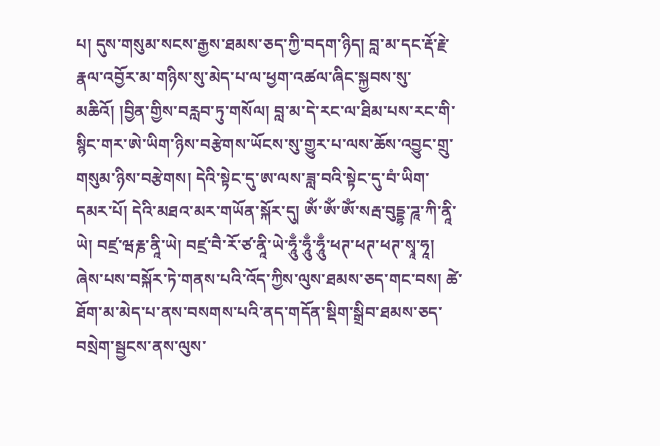པ། དུས་གསུམ་སངས་རྒྱས་ཐམས་ཅད་ཀྱི་བདག་ཉིད། བླ་མ་དང་རྡོ་རྗེ་རྣལ་འབྱོར་མ་གཉིས་སུ་མེད་པ་ལ་ཕྱག་འཚལ་ཞིང་སྐྱབས་སུ་མཆིའོ། །བྱིན་གྱིས་བརླབ་ཏུ་གསོལ། བླ་མ་དེ་རང་ལ་ཐིམ་པས་རང་གི་སྙིང་གར་ཨེ་ཡིག་ཉིས་བརྩེགས་ཡོངས་སུ་གྱུར་པ་ལས་ཆོས་འབྱུང་གྲུ་གསུམ་ཉིས་བརྩེགས། དེའི་སྟེང་དུ་ཨ་ལས་ཟླ་བའི་སྟེང་དུ་བཾ་ཡིག་དམར་པོ། དེའི་མཐའ་མར་གཡོན་སྐོར་དུ། ཨོཾ་ཨོཾ་ཨོཾ་སརྦ་བུདྡྷ་ཌཱ་ཀི་ནཱི་ཡེ། བཛྲ་ཝརྞ་ནཱི་ཡེ། བཛྲ་བཻ་རོ་ཙ་ནཱི་ཡེ་ཧཱུྃ་ཧཱུྃ་ཧཱུྃ་ཕཊ་ཕཊ་ཕཊ་སྭཱ་ཧཱ། ཞེས་པས་བསྐོར་ཏེ་གནས་པའི་འོད་ཀྱིས་ལུས་ཐམས་ཅད་གང་བས། ཚེ་ཐོག་མ་མེད་པ་ནས་བསགས་པའི་ནད་གདོན་སྡིག་སྒྲིབ་ཐམས་ཅད་བསྲེག་སྦྱངས་ནས་ལུས་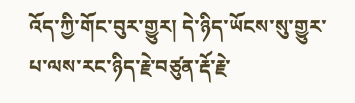འོད་ཀྱི་གོང་བུར་གྱུར། དེ་ཉིད་ཡོངས་སུ་གྱུར་པ་ལས་རང་ཉིད་རྗེ་བཙུན་རྡོ་རྗེ་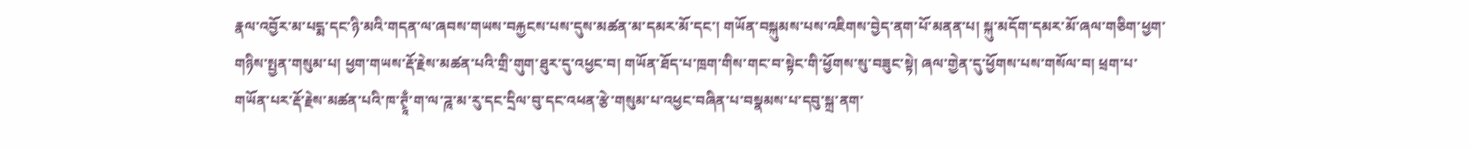རྣལ་འབྱོར་མ་པདྨ་དང་ཉི་མའི་གདན་ལ་ཞབས་གཡས་བརྐྱངས་པས་དུས་མཚན་མ་དམར་མོ་དང་། གཡོན་བསྐུམས་པས་འཇིགས་བྱེད་ནག་པོ་མནན་པ། སྐུ་མདོག་དམར་མོ་ཞལ་གཅིག་ཕྱག་གཉིས་སྤྱན་གསུམ་པ། ཕྱག་གཡས་རྡོ་རྗེས་མཚན་པའི་གྲི་གུག་ཐུར་དུ་འཕྱང་བ། གཡོན་ཐོད་པ་ཁྲག་གིས་གང་བ་སྟེང་གི་ཕྱོགས་སུ་བཟུང་སྟེ། ཞལ་གྱེན་དུ་ཕྱོགས་པས་གསོལ་བ། ཕྲག་པ་གཡོན་པར་རྡོ་རྗེས་མཚན་པའི་ཁ་ཊྭཱྃ་ག་ལ་ཌཱ་མ་རུ་དང་དྲིལ་བུ་དང་འཕན་རྩེ་གསུམ་པ་འཕྱང་བཞིན་པ་བསྣམས་པ་དབུ་སྐྲ་ནག་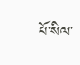པོ་སིལ་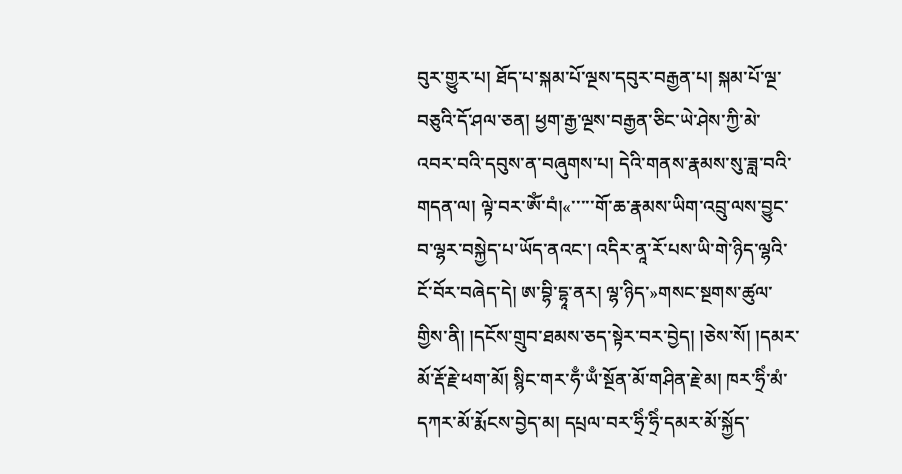བུར་གྱུར་པ། ཐོད་པ་སྐམ་པོ་ལྔས་དབུར་བརྒྱན་པ། སྐམ་པོ་ལྔ་བཅུའི་དོ་ཤལ་ཅན། ཕྱག་རྒྱ་ལྔས་བརྒྱན་ཅིང་ཡེ་ཤེས་ཀྱི་མེ་འབར་བའི་དབུས་ན་བཞུགས་པ། དེའི་གནས་རྣམས་སུ་ཟླ་བའི་གདན་ལ། ལྟེ་བར་ཨོཾ་བཾ།«་་་་་གོ་ཆ་རྣམས་ཡིག་འབྲུ་ལས་བྱུང་བ་ལྷར་བསྐྱེད་པ་ཡོད་ནའང་། འདིར་ནཱ་རོ་པས་ཡི་གེ་ཉིད་ལྷའི་ངོ་བོར་བཞེད་དེ། ཨ་བྷི་དྷཱ་ནར། ལྷ་ཉིད་»གསང་སྔགས་ཚུལ་གྱིས་ནི། །དངོས་གྲུབ་ཐམས་ཅད་སྟེར་བར་བྱེད། །ཅེས་སོ། །དམར་མོ་རྡོ་རྗེ་ཕག་མོ། སྙིང་གར་ཧྃ་ཡྃ་སྔོན་མོ་གཤིན་རྗེ་མ། ཁར་ཧྲིཾ་མཾ་དཀར་མོ་རྨོངས་བྱེད་མ། དཔྲལ་བར་ཧྲིཾ་ཧྲིཾ་དམར་མོ་སྐྱོད་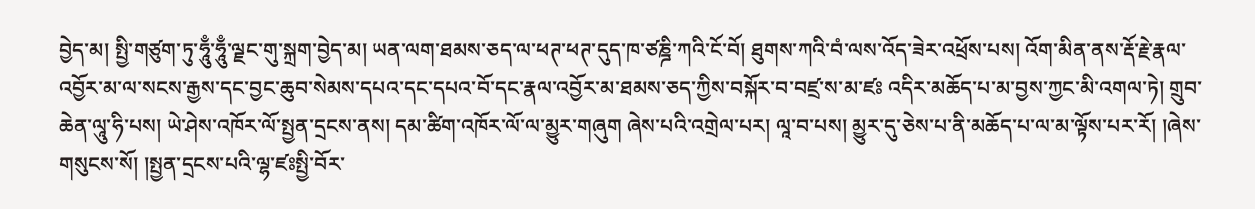བྱེད་མ། སྤྱི་གཙུག་ཏུ་ཧཱུྃ་ཧཱུྃ་ལྗང་གུ་སྐྲག་བྱེད་མ། ཡན་ལག་ཐམས་ཅད་ལ་ཕཊ་ཕཊ་དུད་ཁ་ཙཎྜི་ཀའི་ངོ་བོ། ཐུགས་ཀའི་བཾ་ལས་འོད་ཟེར་འཕྲོས་པས། འོག་མིན་ནས་རྡོ་རྗེ་རྣལ་འབྱོར་མ་ལ་སངས་རྒྱས་དང་བྱང་ཆུབ་སེམས་དཔའ་དང་དཔའ་བོ་དང་རྣལ་འབྱོར་མ་ཐམས་ཅད་ཀྱིས་བསྐོར་བ་བཛྲ་ས་མ་ཛཿ འདིར་མཆོད་པ་མ་བྱས་ཀྱང་མི་འགལ་ཏེ། གྲུབ་ཆེན་ལཱུ་ཧི་པས། ཡེ་ཤེས་འཁོར་ལོ་སྤྱན་དྲངས་ནས། དམ་ཚིག་འཁོར་ལོ་ལ་མྱུར་གཞུག ཞེས་པའི་འགྲེལ་པར། ལཱ་བ་པས། མྱུར་དུ་ཅེས་པ་ནི་མཆོད་པ་ལ་མ་ལྟོས་པར་རོ། །ཞེས་གསུངས་སོ། །སྤྱན་དྲངས་པའི་ལྷ་ཛཿསྤྱི་བོར་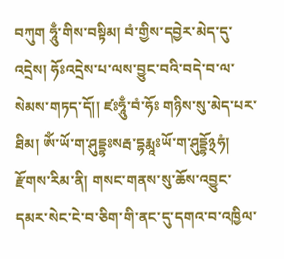བཀུག ཧཱུྃ་གིས་བསྟིམ། བཾ་གྱིས་དབྱེར་མེད་དུ་འདྲེས། ཧོཿའདྲེས་པ་ལས་བྱུང་བའི་བདེ་བ་ལ་སེམས་གཏད་དོ།། ཛཿཧཱུྃ་བཾ་ཧོཿ གཉིས་སུ་མེད་པར་ཐིམ། ཨོཾ་ཡོ་ག་ཤུདྡྷཿསརྦ་དྷརྨཱཿཡོ་ག་ཤུདྡྷོ྅ཧཾ། རྫོགས་རིམ་ནི། གསང་གནས་སུ་ཆོས་འབྱུང་དམར་སེང་ངེ་བ་ཅིག་གི་ནང་དུ་དགའ་བ་འཁྱིལ་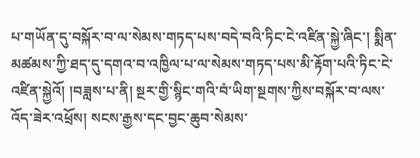པ་གཡོན་དུ་བསྐོར་བ་ལ་སེམས་གཏད་པས་བདེ་བའི་ཏིང་ངེ་འཛིན་སྐྱེ་ཞིང་། སྨིན་མཚམས་ཀྱི་ཐད་དུ་དགའ་བ་འཁྱིལ་པ་ལ་སེམས་གཏད་པས་མི་རྟོག་པའི་ཏིང་ངེ་འཛིན་སྐྱེའོ། །བཟླས་པ་ནི། སྔར་གྱི་སྙིང་གའི་བཾ་ཡིག་སྔགས་ཀྱིས་བསྐོར་བ་ལས་འོད་ཟེར་འཕྲོས། སངས་རྒྱས་དང་བྱང་ཆུབ་སེམས་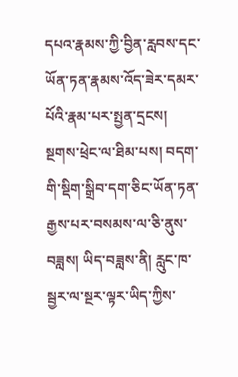དཔའ་རྣམས་ཀྱི་བྱིན་རླབས་དང་ཡོན་ཏན་རྣམས་འོད་ཟེར་དམར་པོའི་རྣམ་པར་སྤྱན་དྲངས། སྔགས་ཕྲེང་ལ་ཐིམ་པས། བདག་གི་སྡིག་སྒྲིབ་དག་ཅིང་ཡོན་ཏན་རྒྱས་པར་བསམས་ལ་ཅི་ནུས་བཟླས། ཡིད་བཟླས་ནི། རླུང་ཁ་སྦྱར་ལ་སྔར་ལྟར་ཡིད་ཀྱིས་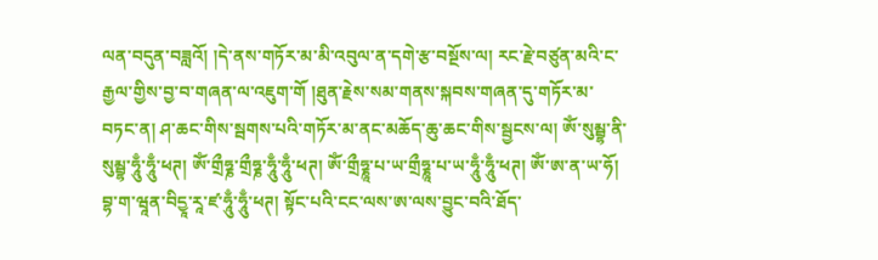ལན་བདུན་བཟླའོ། །དེ་ནས་གཏོར་མ་མི་འབུལ་ན་དགེ་རྩ་བསྔོས་ལ། རང་རྗེ་བཙུན་མའི་ང་རྒྱལ་གྱིས་བྱ་བ་གཞན་ལ་འཇུག་གོ །ཐུན་རྗེས་སམ་གནས་སྐབས་གཞན་དུ་གཏོར་མ་བཏང་ན། ཤ་ཆང་གིས་སྦགས་པའི་གཏོར་མ་ནང་མཆོད་ཆུ་ཆང་གིས་སྦྱངས་ལ། ཨོཾ་སུམྦྷ་ནི་སུམྦྷ་ཧཱུྃ་ཧཱུྃ་ཕཊ། ཨོཾ་གྲྀཧྞ་གྲྀཧྞ་ཧཱུྃ་ཧཱུྃ་ཕཊ། ཨོཾ་གྲྀཧྞཱ་པ་ཡ་གྲྀཧྞཱ་པ་ཡ་ཧཱུྃ་ཧཱུྃ་ཕཊ། ཨོཾ་ཨ་ན་ཡ་ཧོ། བྷ་ག་ཝཱན་བིདྱཱ་རཱ་ཛ་ཧཱུྃ་ཧཱུྃ་ཕཊ། སྟོང་པའི་ངང་ལས་ཨ་ལས་བྱུང་བའི་ཐོད་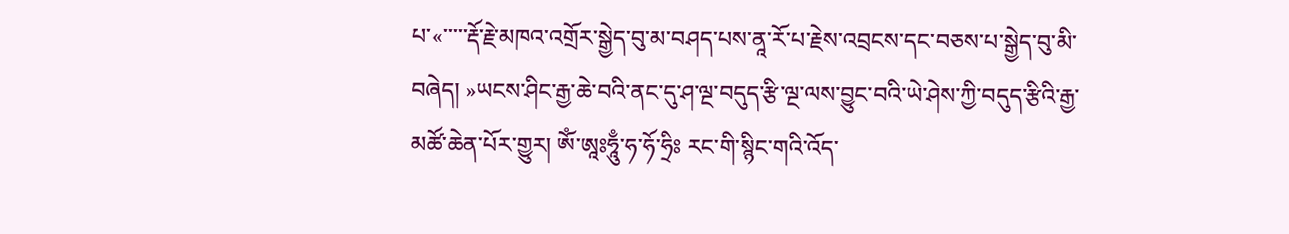པ་«་་་་་རྡོ་རྗེ་མཁའ་འགྲོར་སྒྱེད་བུ་མ་བཤད་པས་ནཱ་རོ་པ་རྗེས་འབྲངས་དང་བཅས་པ་སྒྱེད་བུ་མི་བཞེད། »ཡངས་ཤིང་རྒྱ་ཆེ་བའི་ནང་དུ་ཤ་ལྔ་བདུད་རྩི་ལྔ་ལས་བྱུང་བའི་ཡེ་ཤེས་ཀྱི་བདུད་རྩིའི་རྒྱ་མཚོ་ཆེན་པོར་གྱུར། ཨོཾ་ཨཱཿཧཱུྃ་ཧ་ཧོ་ཧྲིཿ རང་གི་སྙིང་གའི་འོད་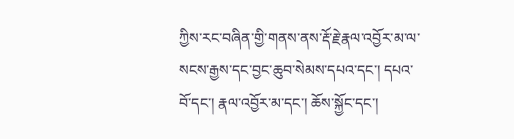ཀྱིས་རང་བཞིན་གྱི་གནས་ནས་རྡོ་རྗེ་རྣལ་འབྱོར་མ་ལ་སངས་རྒྱས་དང་བྱང་ཆུབ་སེམས་དཔའ་དང་། དཔའ་བོ་དང་། རྣལ་འབྱོར་མ་དང་། ཆོས་སྐྱོང་དང་།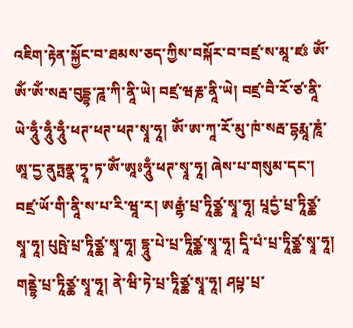འཇིག་རྟེན་སྐྱོང་བ་ཐམས་ཅད་ཀྱིས་བསྐོར་བ་བཛྲ་ས་མཱ་ཛཿ ཨོཾ་ཨོཾ་ཨོཾ་སརྦ་བུདྡྷ་ཌཱ་ཀི་ནཱི་ཡེ། བཛྲ་ཝརྞ་ནཱི་ཡེ། བཛྲ་བཻ་རོ་ཙ་ནཱི་ཡེ་ཧཱུྃ་ཧཱུྃ་ཧཱུྃ་ཕཊ་ཕཊ་ཕཊ་སྭཱ་ཧཱ། ཨོཾ་ཨ་ཀཱ་རོ་མུ་ཁཾ་སརྦ་དྷརྨཱ་ཎཱཾ་ཨཱ་དྱ་ནུཏྤནྣ་ཏྭཱ་ཏ་ཨོཾ་ཨཱཿཧཱུྃ་ཕཊ་སྭཱ་ཧཱ། ཞེས་པ་གསུམ་དང་། བཛྲ་ཡོ་གི་ནཱི་ས་པ་རི་ཝཱ་ར། ཨརྒྷཾ་པྲ་ཏཱིཙྪ་སྭཱ་ཧཱ། པཱདྱཾ་པྲ་ཏཱིཙྪ་སྭཱ་ཧཱ། པུཥྤེ་པྲ་ཏཱིཙྪ་སྭཱ་ཧཱ། དྷཱུ་པེ་པྲ་ཏཱིཙྪ་སྭཱ་ཧཱ། དཱི་པཾ་པྲ་ཏཱིཙྪ་སྭཱ་ཧཱ། གནྡྷེ་པྲ་ཏཱིཙྪ་སྭཱ་ཧཱ། ནེ་ཝི་ཏེ་པྲ་ཏཱིཙྪ་སྭཱ་ཧཱ། ཤཔྟ་པྲ་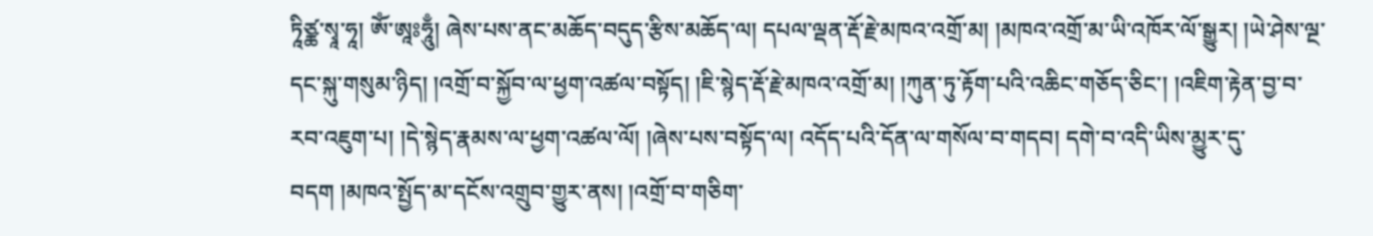ཏཱིཙྪ་སྭཱ་ཧཱ། ཨོཾ་ཨཱཿཧཱུྃ། ཞེས་པས་ནང་མཆོད་བདུད་རྩིས་མཆོད་ལ། དཔལ་ལྡན་རྡོ་རྗེ་མཁའ་འགྲོ་མ། །མཁའ་འགྲོ་མ་ཡི་འཁོར་ལོ་སྒྱུར། །ཡེ་ཤེས་ལྔ་དང་སྐུ་གསུམ་ཉིད། །འགྲོ་བ་སྐྱོབ་ལ་ཕྱག་འཚལ་བསྟོད། །ཇི་སྙེད་རྡོ་རྗེ་མཁའ་འགྲོ་མ། །ཀུན་ཏུ་རྟོག་པའི་འཆིང་གཅོད་ཅིང་། །འཇིག་རྟེན་བྱ་བ་རབ་འཇུག་པ། །དེ་སྙེད་རྣམས་ལ་ཕྱག་འཚལ་ལོ། །ཞེས་པས་བསྟོད་ལ། འདོད་པའི་དོན་ལ་གསོལ་བ་གདབ། དགེ་བ་འདི་ཡིས་མྱུར་དུ་བདག །མཁའ་སྤྱོད་མ་དངོས་འགྲུབ་གྱུར་ནས། །འགྲོ་བ་གཅིག་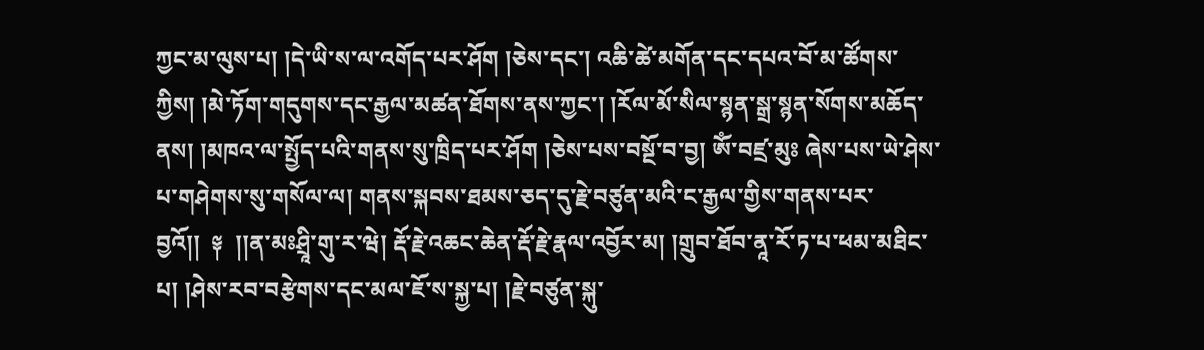ཀྱང་མ་ལུས་པ། །དེ་ཡི་ས་ལ་འགོད་པར་ཤོག །ཅེས་དང་། འཆི་ཚེ་མགོན་དང་དཔའ་བོ་མ་ཚོགས་ཀྱིས། །མེ་ཏོག་གདུགས་དང་རྒྱལ་མཚན་ཐོགས་ནས་ཀྱང་། །རོལ་མོ་སིལ་སྙན་སྒྲ་སྙན་སོགས་མཆོད་ནས། །མཁའ་ལ་སྤྱོད་པའི་གནས་སུ་ཁྲིད་པར་ཤོག །ཅེས་པས་བསྔོ་བ་བྱ། ཨོཾ་བཛྲ་མུཿ ཞེས་པས་ཡེ་ཤེས་པ་གཤེགས་སུ་གསོལ་ལ། གནས་སྐབས་ཐམས་ཅད་དུ་རྗེ་བཙུན་མའི་ང་རྒྱལ་གྱིས་གནས་པར་བྱའོ།།  ༈  །།ན་མཿཤྲཱི་གུ་ར་ཝེ། རྡོ་རྗེ་འཆང་ཆེན་རྡོ་རྗེ་རྣལ་འབྱོར་མ། །གྲུབ་ཐོབ་ནཱ་རོ་ཏ་པ་ཕམ་མཐིང་པ། །ཤེས་རབ་བརྩེགས་དང་མལ་ཇོ་ས་སྐྱ་པ། །རྗེ་བཙུན་སྐུ་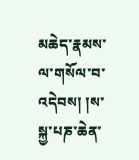མཆེད་རྣམས་ལ་གསོལ་བ་འདེབས། །ས་སྐྱ་པཎ་ཆེན་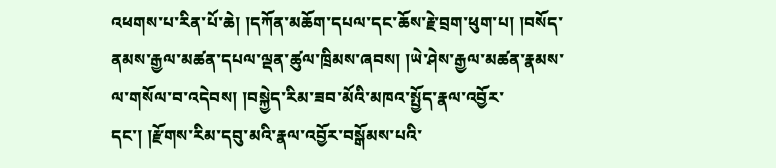འཕགས་པ་རིན་པོ་ཆེ། །དཀོན་མཆོག་དཔལ་དང་ཆོས་རྗེ་བྲག་ཕུག་པ། །བསོད་ནམས་རྒྱལ་མཚན་དཔལ་ལྡན་ཚུལ་ཁྲིམས་ཞབས། །ཡེ་ཤེས་རྒྱལ་མཚན་རྣམས་ལ་གསོལ་བ་འདེབས། །བསྐྱེད་རིམ་ཟབ་མོའི་མཁའ་སྤྱོད་རྣལ་འབྱོར་དང་། །རྫོགས་རིམ་དབུ་མའི་རྣལ་འབྱོར་བསྒོམས་པའི་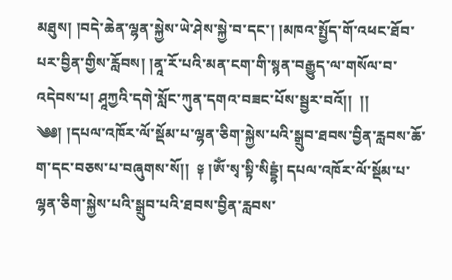མཐུས། །བདེ་ཆེན་ལྷན་སྐྱེས་ཡེ་ཤེས་སྐྱེ་བ་དང་། །མཁའ་སྤྱོད་གོ་འཕང་ཐོབ་པར་བྱིན་གྱིས་རློབས། །ནཱ་རོ་པའི་མན་ངག་གི་སྙན་བརྒྱུད་ལ་གསོལ་བ་འདེབས་པ། ཤཱཀྱའི་དགེ་སློང་ཀུན་དགའ་བཟང་པོས་སྦྱར་བའོ།།  །། ༄༅། །དཔལ་འཁོར་ལོ་སྡོམ་པ་ལྷན་ཅིག་སྐྱེས་པའི་སྒྲུབ་ཐབས་བྱིན་རླབས་ཆོ་ག་དང་བཅས་པ་བཞུགས་སོ།།  ༈ །ཨོཾ་སྭ་སྟི་སིདྡྷཾ། དཔལ་འཁོར་ལོ་སྡོམ་པ་ལྷན་ཅིག་སྐྱེས་པའི་སྒྲུབ་པའི་ཐབས་བྱིན་རླབས་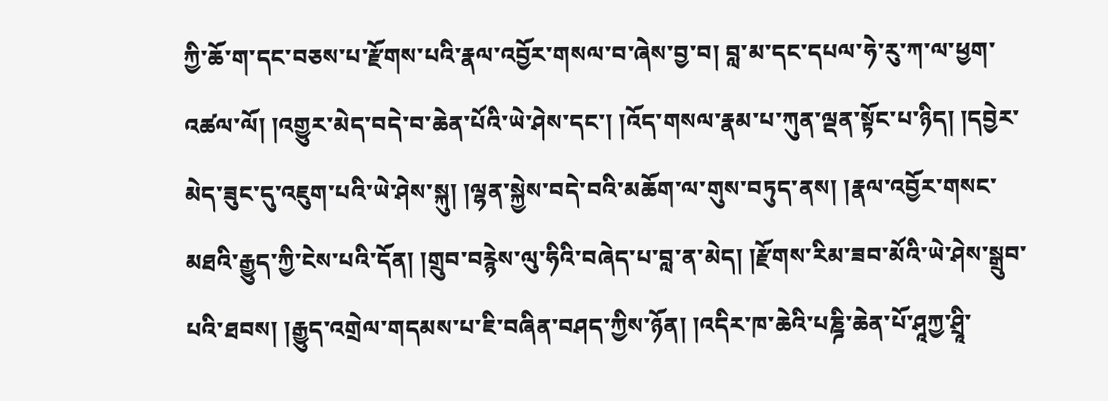ཀྱི་ཆོ་ག་དང་བཅས་པ་རྫོགས་པའི་རྣལ་འབྱོར་གསལ་བ་ཞེས་བྱ་བ། བླ་མ་དང་དཔལ་ཧེ་རུ་ཀ་ལ་ཕྱག་འཚལ་ལོ། །འགྱུར་མེད་བདེ་བ་ཆེན་པོའི་ཡེ་ཤེས་དང་། །འོད་གསལ་རྣམ་པ་ཀུན་ལྡན་སྟོང་པ་ཉིད། །དབྱེར་མེད་ཟུང་དུ་འཇུག་པའི་ཡེ་ཤེས་སྐུ། །ལྷན་སྐྱེས་བདེ་བའི་མཆོག་ལ་གུས་བཏུད་ནས། །རྣལ་འབྱོར་གསང་མཐའི་རྒྱུད་ཀྱི་ངེས་པའི་དོན། །གྲུབ་བརྙེས་ལུ་ཧིའི་བཞེད་པ་བླ་ན་མེད། །རྫོགས་རིམ་ཟབ་མོའི་ཡེ་ཤེས་སྒྲུབ་པའི་ཐབས། །རྒྱུད་འགྲེལ་གདམས་པ་ཇི་བཞིན་བཤད་ཀྱིས་ཉོན། །འདིར་ཁ་ཆེའི་པཎྜི་ཆེན་པོ་ཤཱཀྱ་ཤྲཱི་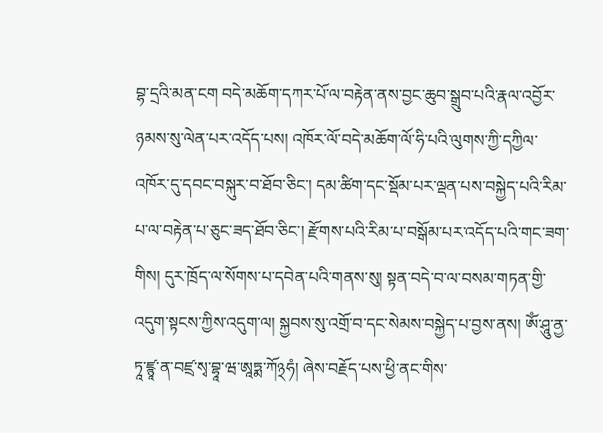བྷ་དྲའི་མན་ངག བདེ་མཆོག་དཀར་པོ་ལ་བརྟེན་ནས་བྱང་ཆུབ་སྒྲུབ་པའི་རྣལ་འབྱོར་ཉམས་སུ་ལེན་པར་འདོད་པས། འཁོར་ལོ་བདེ་མཆོག་ལོ་ཧི་པའི་ལུགས་ཀྱི་དཀྱིལ་འཁོར་དུ་དབང་བསྐུར་བ་ཐོབ་ཅིང་། དམ་ཚིག་དང་སྡོམ་པར་ལྡན་པས་བསྐྱེད་པའི་རིམ་པ་ལ་བརྟེན་པ་ཅུང་ཟད་ཐོབ་ཅིང་། རྫོགས་པའི་རིམ་པ་བསྒོམ་པར་འདོད་པའི་གང་ཟག་གིས། དུར་ཁྲོད་ལ་སོགས་པ་དབེན་པའི་གནས་སུ། སྟན་བདེ་བ་ལ་བསམ་གཏན་གྱི་འདུག་སྟངས་ཀྱིས་འདུག་ལ། སྐྱབས་སུ་འགྲོ་བ་དང་སེམས་བསྐྱེད་པ་བྱས་ནས། ཨོཾ་ཤཱུ་ནྱ་ཏཱ་ཛྙཱ་ན་བཛྲ་སྭ་བྷཱ་ཝ་ཨཱཏྨ་ཀོ྅ཧཾ། ཞེས་བརྗོད་པས་ཕྱི་ནང་གིས་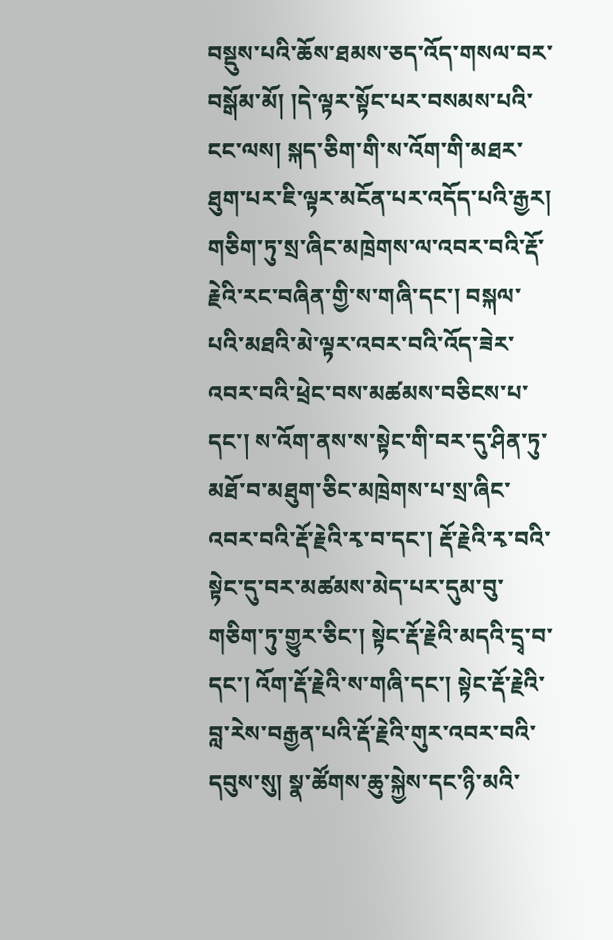བསྡུས་པའི་ཆོས་ཐམས་ཅད་འོད་གསལ་བར་བསྒོམ་མོ། །དེ་ལྟར་སྟོང་པར་བསམས་པའི་ངང་ལས། སྐད་ཅིག་གི་ས་འོག་གི་མཐར་ཐུག་པར་ཇི་ལྟར་མངོན་པར་འདོད་པའི་རྒྱར། གཅིག་ཏུ་སྲ་ཞིང་མཁྲེགས་ལ་འབར་བའི་རྡོ་རྗེའི་རང་བཞིན་གྱི་ས་གཞི་དང་། བསྐལ་པའི་མཐའི་མེ་ལྟར་འབར་བའི་འོད་ཟེར་འབར་བའི་ཕྲེང་བས་མཚམས་བཅིངས་པ་དང་། ས་འོག་ནས་ས་སྟེང་གི་བར་དུ་ཤིན་ཏུ་མཐོ་བ་མཐུག་ཅིང་མཁྲེགས་པ་སྲ་ཞིང་འབར་བའི་རྡོ་རྗེའི་རྭ་བ་དང་། རྡོ་རྗེའི་རྭ་བའི་སྟེང་དུ་བར་མཚམས་མེད་པར་དུམ་བུ་གཅིག་ཏུ་གྱུར་ཅིང་། སྟེང་རྡོ་རྗེའི་མདའི་དྲྭ་བ་དང་། འོག་རྡོ་རྗེའི་ས་གཞི་དང་། སྟེང་རྡོ་རྗེའི་བླ་རེས་བརྒྱན་པའི་རྡོ་རྗེའི་གུར་འབར་བའི་དབུས་སུ། སྣ་ཚོགས་ཆུ་སྐྱེས་དང་ཉི་མའི་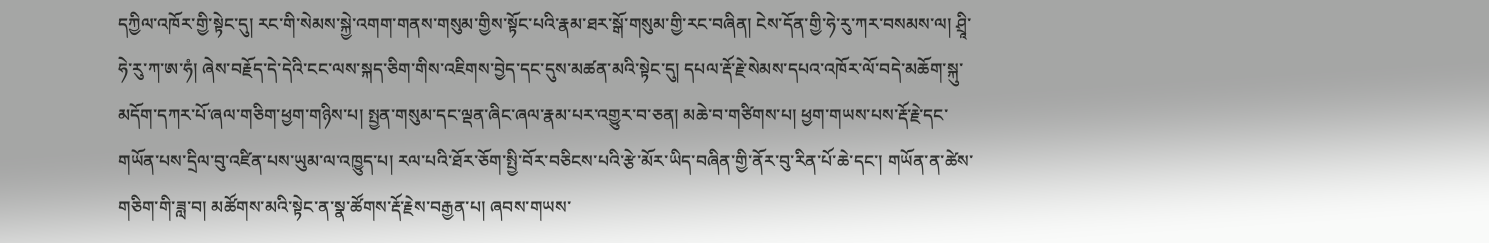དཀྱིལ་འཁོར་གྱི་སྟེང་དུ། རང་གི་སེམས་སྐྱེ་འགག་གནས་གསུམ་གྱིས་སྟོང་པའི་རྣམ་ཐར་སྒོ་གསུམ་གྱི་རང་བཞིན། ངེས་དོན་གྱི་ཧེ་རུ་ཀར་བསམས་ལ། ཤྲཱི་ཧེ་རུ་ཀ་ཨ་ཧཾ། ཞེས་བརྗོད་དེ་དེའི་ངང་ལས་སྐད་ཅིག་གིས་འཇིགས་བྱེད་དང་དུས་མཚན་མའི་སྟེང་དུ། དཔལ་རྡོ་རྗེ་སེམས་དཔའ་འཁོར་ལོ་བདེ་མཆོག་སྐུ་མདོག་དཀར་པོ་ཞལ་གཅིག་ཕྱག་གཉིས་པ། སྤྱན་གསུམ་དང་ལྡན་ཞིང་ཞལ་རྣམ་པར་འགྱུར་བ་ཅན། མཆེ་བ་གཙིགས་པ། ཕྱག་གཡས་པས་རྡོ་རྗེ་དང་གཡོན་པས་དྲིལ་བུ་འཛིན་པས་ཡུམ་ལ་འཁྱུད་པ། རལ་པའི་ཐོར་ཅོག་སྤྱི་བོར་བཅིངས་པའི་རྩེ་མོར་ཡིད་བཞིན་གྱི་ནོར་བུ་རིན་པོ་ཆེ་དང་། གཡོན་ན་ཚེས་གཅིག་གི་ཟླ་བ། མཚོགས་མའི་སྟེང་ན་སྣ་ཚོགས་རྡོ་རྗེས་བརྒྱན་པ། ཞབས་གཡས་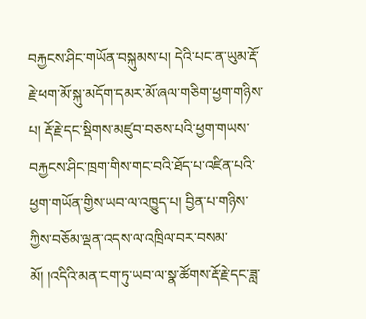བརྐྱངས་ཤིང་གཡོན་བསྐུམས་པ། དེའི་པང་ན་ཡུམ་རྡོ་རྗེ་ཕག་མོ་སྐུ་མདོག་དམར་མོ་ཞལ་གཅིག་ཕྱག་གཉིས་པ། རྡོ་རྗེ་དང་སྡིགས་མཛུབ་བཅས་པའི་ཕྱག་གཡས་བརྐྱངས་ཤིང་ཁྲག་གིས་གང་བའི་ཐོད་པ་འཛིན་པའི་ཕྱག་གཡོན་གྱིས་ཡབ་ལ་འཁྱུད་པ། བྱིན་པ་གཉིས་ཀྱིས་བཅོམ་ལྡན་འདས་ལ་འཁྲིལ་བར་བསམ་མོ། །འདིའི་མན་ངག་ཏུ་ཡབ་ལ་སྣ་ཚོགས་རྡོ་རྗེ་དང་ཟླ་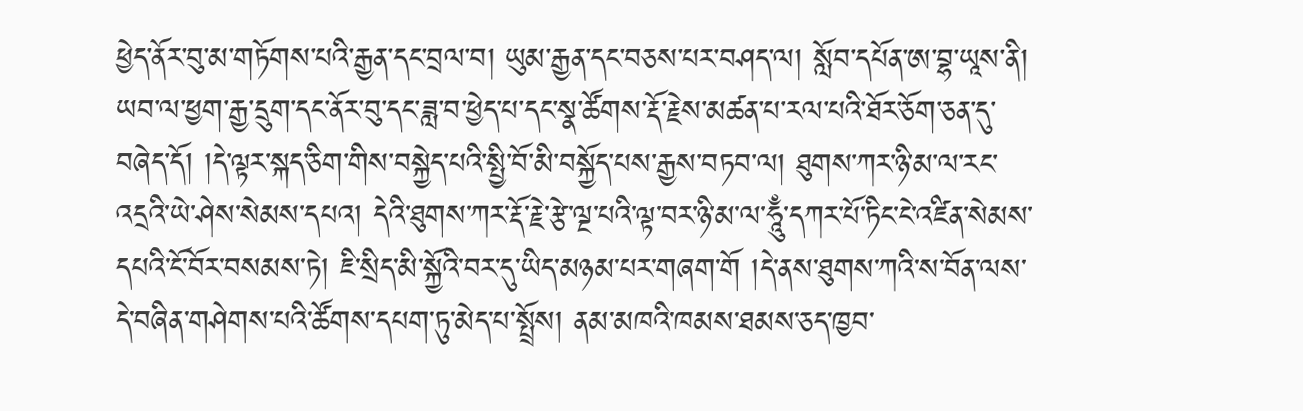ཕྱེད་ནོར་བུ་མ་གཏོགས་པའི་རྒྱན་དང་བྲལ་བ། ཡུམ་རྒྱན་དང་བཅས་པར་བཤད་ལ། སློབ་དཔོན་ཨ་བྷ་ཡཱས་ནི། ཡབ་ལ་ཕྱག་རྒྱ་དྲུག་དང་ནོར་བུ་དང་ཟླ་བ་ཕྱེད་པ་དང་སྣ་ཚོགས་རྡོ་རྗེས་མཚན་པ་རལ་པའི་ཐོར་ཅོག་ཅན་དུ་བཞེད་དོ། །དེ་ལྟར་སྐད་ཅིག་གིས་བསྐྱེད་པའི་སྤྱི་བོ་མི་བསྐྱོད་པས་རྒྱས་བཏབ་ལ། ཐུགས་ཀར་ཉི་མ་ལ་རང་འདྲའི་ཡེ་ཤེས་སེམས་དཔའ། དེའི་ཐུགས་ཀར་རྡོ་རྗེ་རྩེ་ལྔ་པའི་ལྟ་བར་ཉི་མ་ལ་ཧཱུྃ་དཀར་པོ་ཏིང་ངེ་འཛིན་སེམས་དཔའི་ངོ་བོར་བསམས་ཏེ། ཇི་སྲིད་མི་སྐྱོའི་བར་དུ་ཡིད་མཉམ་པར་གཞག་གོ །དེ་ནས་ཐུགས་ཀའི་ས་བོན་ལས་དེ་བཞིན་གཤེགས་པའི་ཚོགས་དཔག་ཏུ་མེད་པ་སྤྲོས། ནམ་མཁའི་ཁམས་ཐམས་ཅད་ཁྱབ་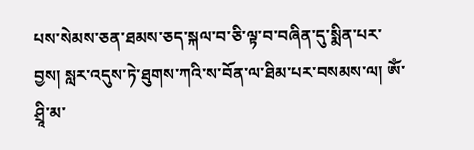པས་སེམས་ཅན་ཐམས་ཅད་སྐལ་བ་ཅི་ལྟ་བ་བཞིན་དུ་སྨིན་པར་བྱས། སླར་འདུས་ཏེ་ཐུགས་ཀའི་ས་བོན་ལ་ཐིམ་པར་བསམས་ལ། ཨོཾ་ཤྲཱི་མ་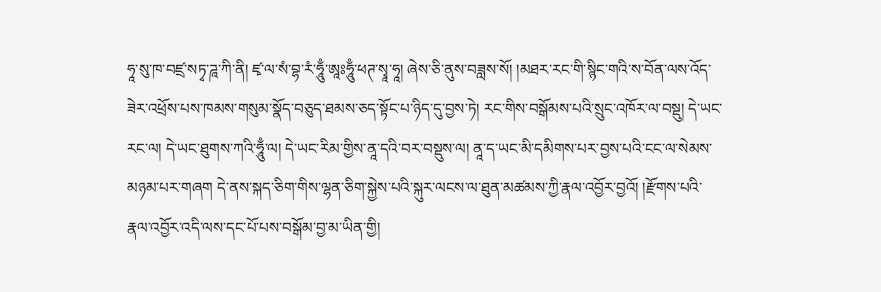ཧཱ་སུ་ཁ་བཛྲ་སཏྭ་ཌཱ་ཀི་ནི། ཛྭ་ལ་སཾ་བྷ་རཾ་ཧཱུྃ་ཨཱཿཧཱུྃ་ཕཊ་སྭཱ་ཧཱ། ཞེས་ཅི་ནུས་བཟླས་སོ། །མཐར་རང་གི་སྙིང་གའི་ས་བོན་ལས་འོད་ཟེར་འཕྲོས་པས་ཁམས་གསུམ་སྣོད་བཅུད་ཐམས་ཅད་སྟོང་པ་ཉིད་དུ་བྱས་ཏེ། རང་གིས་བསྒོམས་པའི་སྲུང་འཁོར་ལ་བསྡུ། དེ་ཡང་རང་ལ། དེ་ཡང་ཐུགས་ཀའི་ཧཱུྃ་ལ། དེ་ཡང་རིམ་གྱིས་ནཱ་དའི་བར་བསྡུས་ལ། ནཱ་ད་ཡང་མི་དམིགས་པར་བྱས་པའི་ངང་ལ་སེམས་མཉམ་པར་གཞག དེ་ནས་སྐད་ཅིག་གིས་ལྷན་ཅིག་སྐྱེས་པའི་སྐུར་ལངས་ལ་ཐུན་མཚམས་ཀྱི་རྣལ་འབྱོར་བྱའོ། །རྫོགས་པའི་རྣལ་འབྱོར་འདི་ལས་དང་པོ་པས་བསྒོམ་བྱ་མ་ཡིན་གྱི།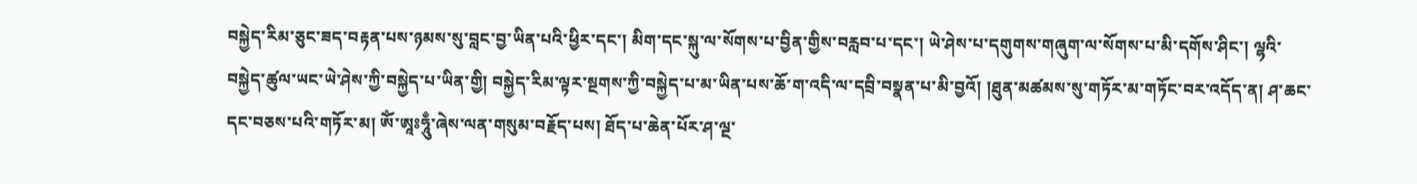བསྐྱེད་རིམ་ཅུང་ཟད་བརྟན་པས་ཉམས་སུ་བླང་བྱ་ཡིན་པའི་ཕྱིར་དང་། མིག་དང་སྐུ་ལ་སོགས་པ་བྱིན་གྱིས་བརླབ་པ་དང་། ཡེ་ཤེས་པ་དགུགས་གཞུག་ལ་སོགས་པ་མི་དགོས་ཤིང་། ལྷའི་བསྐྱེད་ཚུལ་ཡང་ཡེ་ཤེས་ཀྱི་བསྐྱེད་པ་ཡིན་གྱི། བསྐྱེད་རིམ་ལྟར་སྔགས་ཀྱི་བསྐྱེད་པ་མ་ཡིན་པས་ཆོ་ག་འདི་ལ་དབྲི་བསྣན་པ་མི་བྱའོ། །ཐུན་མཚམས་སུ་གཏོར་མ་གཏོང་བར་འདོད་ན། ཤ་ཆང་དང་བཅས་པའི་གཏོར་མ། ཨོཾ་ཨཱཿཧཱུྃ་ཞེས་ལན་གསུམ་བརྗོད་པས། ཐོད་པ་ཆེན་པོར་ཤ་ལྔ་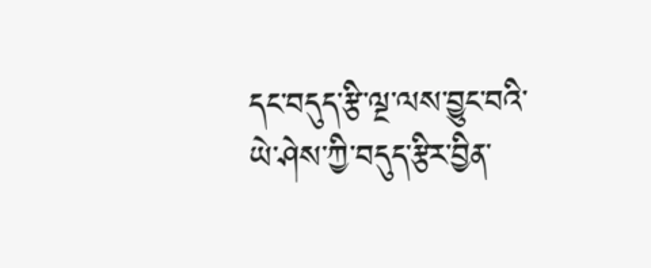དང་བདུད་རྩི་ལྔ་ལས་བྱུང་བའི་ཡེ་ཤེས་ཀྱི་བདུད་རྩིར་བྱིན་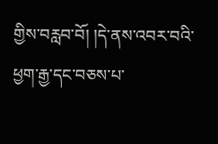གྱིས་བརླབ་བོ། །དེ་ནས་འབར་བའི་ཕྱག་རྒྱ་དང་བཅས་པ་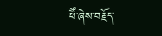ཕཻཾ་ཞེས་བརྗོད་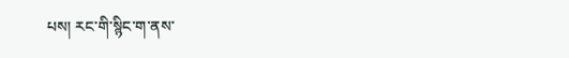པས། རང་གི་སྙིང་ག་ནས་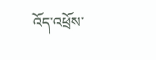འོད་འཕྲོས་